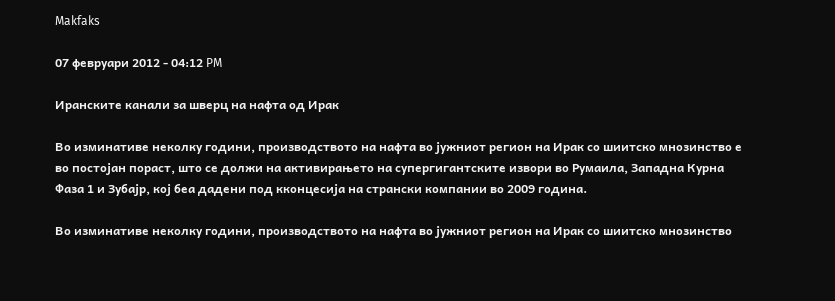Makfaks

07 февруари 2012 - 04:12 PM

Иранските канали за шверц на нафта од Ирак

Во изминативе неколку години, производството на нафта во јужниот регион на Ирак со шиитско мнозинство е во постојан пораст, што се должи на активирањето на супергигантските извори во Румаила, Западна Курна Фаза 1 и Зубајр, кој беа дадени под кконцесија на странски компании во 2009 година.

Во изминативе неколку години, производството на нафта во јужниот регион на Ирак со шиитско мнозинство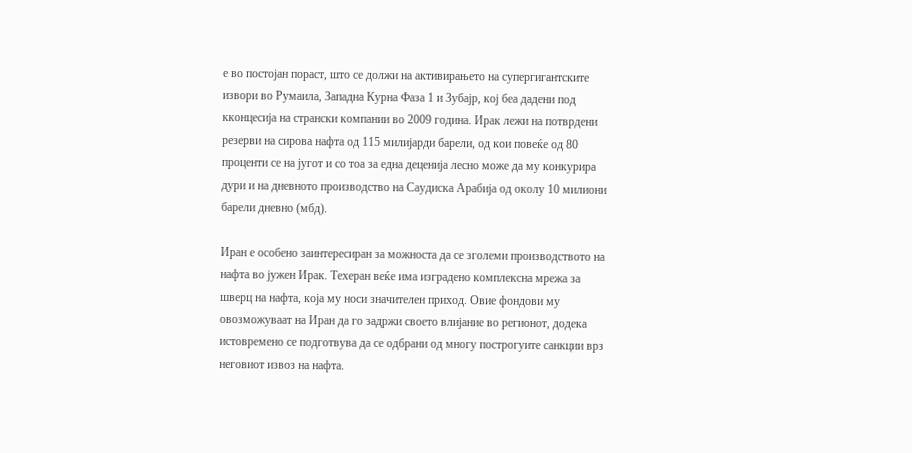е во постојан пораст, што се должи на активирањето на супергигантските извори во Румаила, Западна Курна Фаза 1 и Зубајр, кој беа дадени под кконцесија на странски компании во 2009 година. Ирак лежи на потврдени резерви на сирова нафта од 115 милијарди барели, од кои повеќе од 80 проценти се на југот и со тоа за една деценија лесно може да му конкурира дури и на дневното производство на Саудиска Арабија од околу 10 милиони барели дневно (мбд).

Иран е особено заинтересиран за можноста да се зголеми производството на нафта во јужен Ирак. Техеран веќе има изградено комплексна мрежа за шверц на нафта, која му носи значителен приход. Овие фондови му овозможуваат на Иран да го задржи своето влијание во регионот, додека истовремено се подготвува да се одбрани од многу построгуите санкции врз неговиот извоз на нафта.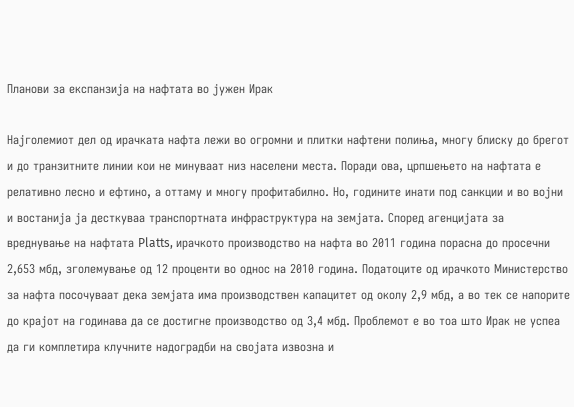Планови за експанзија на нафтата во јужен Ирак

Најголемиот дел од ирачката нафта лежи во огромни и плитки нафтени полиња, многу блиску до брегот и до транзитните линии кои не минуваат низ населени места. Поради ова, црпшењето на нафтата е релативно лесно и ефтино, а оттаму и многу профитабилно. Но, годините инати под санкции и во војни и востанија ја десткуваа транспортната инфраструктура на земјата. Според агенцијата за вреднување на нафтата Platts, ирачкото производство на нафта во 2011 година порасна до просечни 2,653 мбд, зголемување од 12 проценти во однос на 2010 година. Податоците од ирачкото Министерство за нафта посочуваат дека земјата има производствен капацитет од околу 2,9 мбд, а во тек се напорите до крајот на годинава да се достигне производство од 3,4 мбд. Проблемот е во тоа што Ирак не успеа да ги комплетира клучните надоградби на својата извозна и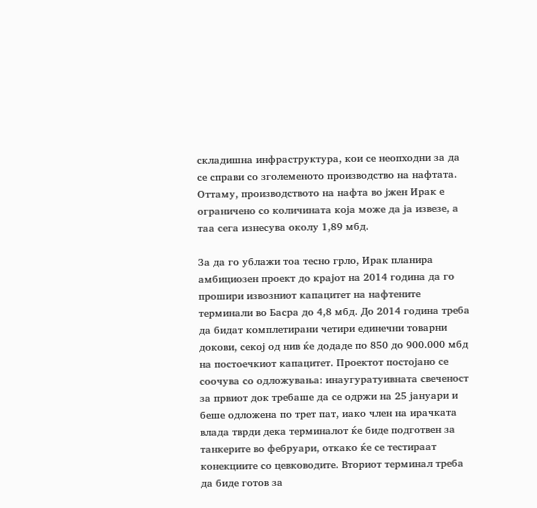складишна инфраструктура, кои се неопходни за да се справи со зголеменото производство на нафтата. Оттаму, производството на нафта во јжен Ирак е ограничено со количината која може да ја извезе, а таа сега изнесува околу 1,89 мбд.

За да го ублажи тоа тесно грло, Ирак планира амбициозен проект до крајот на 2014 година да го прошири извозниот капацитет на нафтените терминали во Басра до 4,8 мбд. До 2014 година треба да бидат комплетирани четири единечни товарни докови, секој од нив ќе додаде по 850 до 900.000 мбд на постоечкиот капацитет. Проектот постојано се соочува со одложувања: инаугуратуивната свеченост за првиот док требаше да се одржи на 25 јануари и беше одложена по трет пат, иако член на ирачката влада тврди дека терминалот ќе биде подготвен за танкерите во фебруари, откако ќе се тестираат конекциите со цевководите. Вториот терминал треба да биде готов за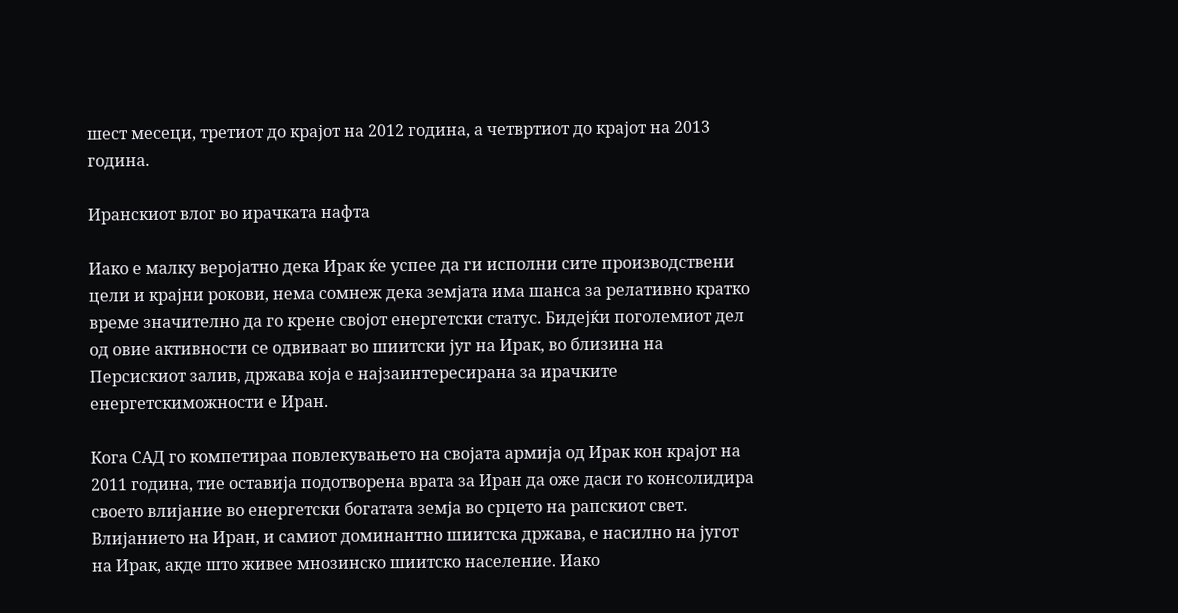шест месеци, третиот до крајот на 2012 година, а четвртиот до крајот на 2013 година.

Иранскиот влог во ирачката нафта

Иако е малку веројатно дека Ирак ќе успее да ги исполни сите производствени цели и крајни рокови, нема сомнеж дека земјата има шанса за релативно кратко време значително да го крене својот енергетски статус. Бидејќи поголемиот дел од овие активности се одвиваат во шиитски југ на Ирак, во близина на Персискиот залив, држава која е најзаинтересирана за ирачките енергетскиможности е Иран.

Кога САД го компетираа повлекувањето на својата армија од Ирак кон крајот на 2011 година, тие оставија подотворена врата за Иран да оже даси го консолидира своето влијание во енергетски богатата земја во срцето на рапскиот свет. Влијанието на Иран, и самиот доминантно шиитска држава, е насилно на југот на Ирак, акде што живее мнозинско шиитско население. Иако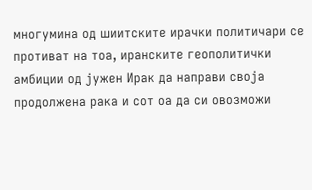многумина од шиитските ирачки политичари се противат на тоа, иранските геополитички амбиции од јужен Ирак да направи своја продолжена рака и сот оа да си овозможи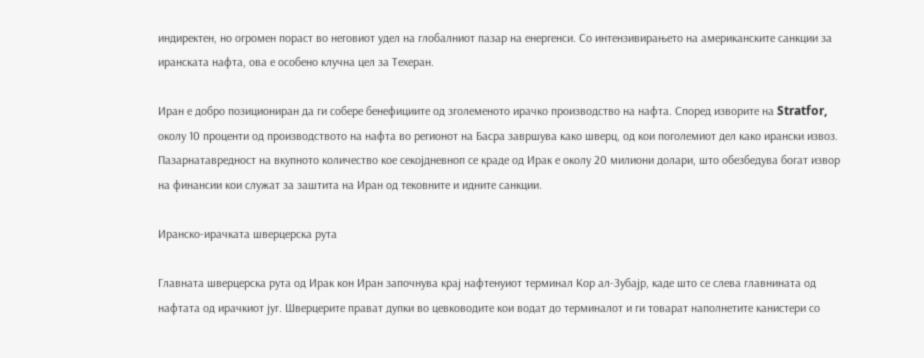индиректен, но огромен пораст во неговиот удел на глобалниот пазар на енергенси. Со интензивирањето на американските санкции за иранската нафта, ова е особено клучна цел за Техеран.

Иран е добро позициониран да ги собере бенефициите од зголеменото ирачко производство на нафта. Според изворите на Stratfor, околу 10 проценти од производството на нафта во регионот на Басра завршува како шверц, од кои поголемиот дел како ирански извоз. Пазарнатавредност на вкупното количество кое секојдневноп се краде од Ирак е околу 20 милиони долари, што обезбедува богат извор на финансии кои служат за заштита на Иран од тековните и идните санкции.

Иранско-ирачката шверцерска рута

Главната шверцерска рута од Ирак кон Иран започнува крај нафтенуиот терминал Кор ал-Зубајр, каде што се слева главнината од нафтата од ирачкиот југ. Шверцерите прават дупки во цевководите кои водат до терминалот и ги товарат наполнетите канистери со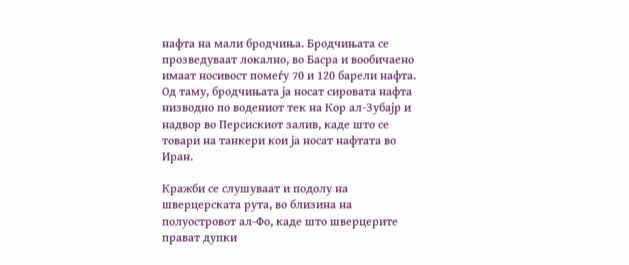нафта на мали бродчиња. Бродчињата се прозведуваат локално, во Басра и вообичаено имаат носивост помеѓу 70 и 120 барели нафта. Од таму, бродчињата ја носат сировата нафта низводно по водениот тек на Кор ал-Зубајр и надвор во Персискиот залив, каде што се товари на танкери кои ја носат нафтата во Иран.

Кражби се слушуваат и подолу на шверцерската рута, во близина на полуостровот ал-Фо, каде што шверцерите прават дупки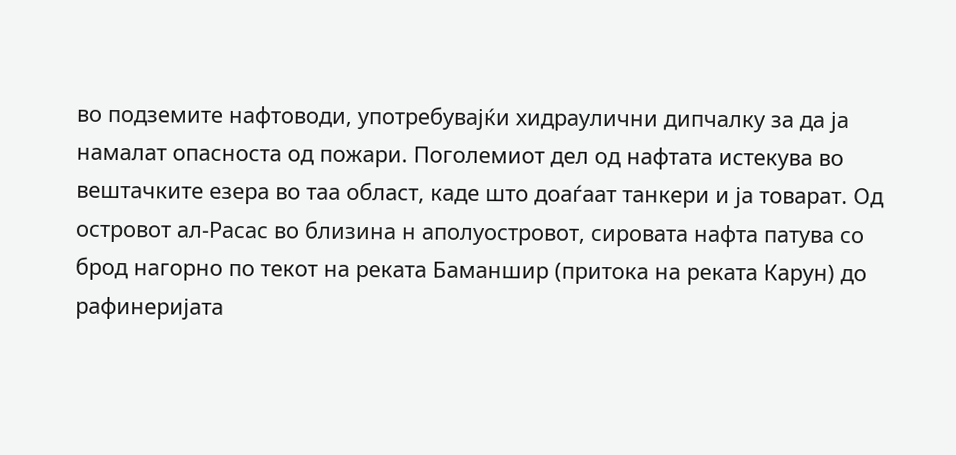во подземите нафтоводи, употребувајќи хидраулични дипчалку за да ја намалат опасноста од пожари. Поголемиот дел од нафтата истекува во вештачките езера во таа област, каде што доаѓаат танкери и ја товарат. Од островот ал-Расас во близина н аполуостровот, сировата нафта патува со брод нагорно по текот на реката Баманшир (притока на реката Карун) до рафинеријата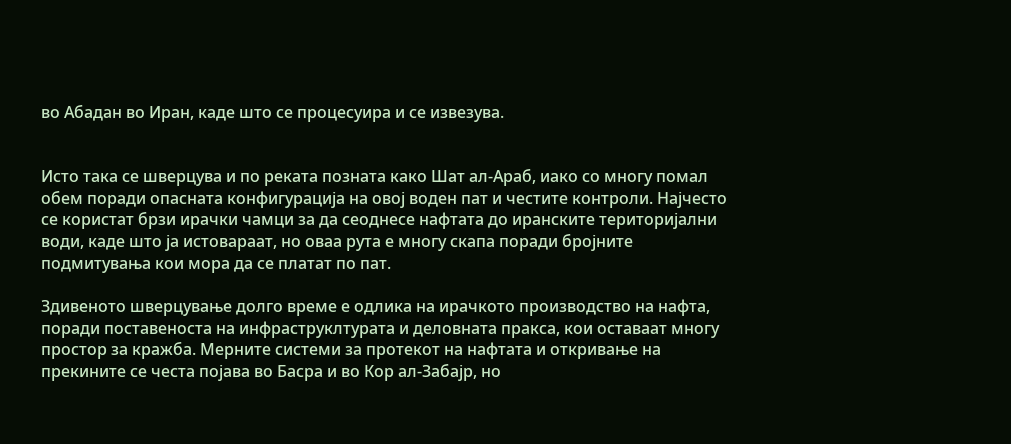во Абадан во Иран, каде што се процесуира и се извезува.


Исто така се шверцува и по реката позната како Шат ал-Араб, иако со многу помал обем поради опасната конфигурација на овој воден пат и честите контроли. Најчесто се користат брзи ирачки чамци за да сеоднесе нафтата до иранските територијални води, каде што ја истовараат, но оваа рута е многу скапа поради бројните подмитувања кои мора да се платат по пат.

Здивеното шверцување долго време е одлика на ирачкото производство на нафта, поради поставеноста на инфраструклтурата и деловната пракса, кои оставаат многу простор за кражба. Мерните системи за протекот на нафтата и откривање на прекините се честа појава во Басра и во Кор ал-Забајр, но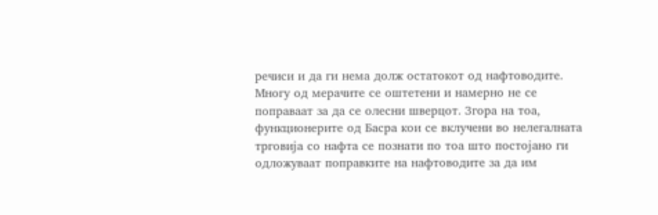речиси и да ги нема долж остатокот од нафтоводите. Многу од мерачите се оштетени и намерно не се поправаат за да се олесни шверцот. Згора на тоа, функционерите од Басра кои се вклучени во нелегалната трговија со нафта се познати по тоа што постојано ги одложуваат поправките на нафтоводите за да им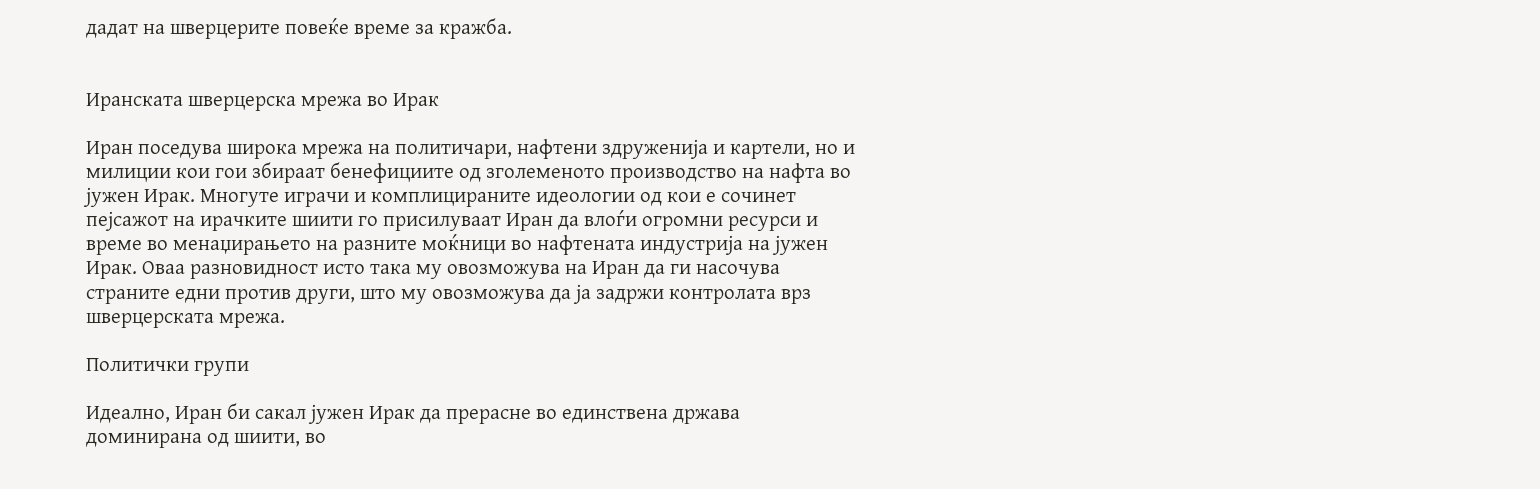дадат на шверцерите повеќе време за кражба.


Иранската шверцерска мрежа во Ирак

Иран поседува широка мрежа на политичари, нафтени здруженија и картели, но и милиции кои гои збираат бенефициите од зголеменото производство на нафта во јужен Ирак. Многуте играчи и комплицираните идеологии од кои е сочинет пејсажот на ирачките шиити го присилуваат Иран да влоѓи огромни ресурси и време во менаџирањето на разните моќници во нафтената индустрија на јужен Ирак. Оваа разновидност исто така му овозможува на Иран да ги насочува страните едни против други, што му овозможува да ја задржи контролата врз шверцерската мрежа.

Политички групи

Идеално, Иран би сакал јужен Ирак да прерасне во единствена држава доминирана од шиити, во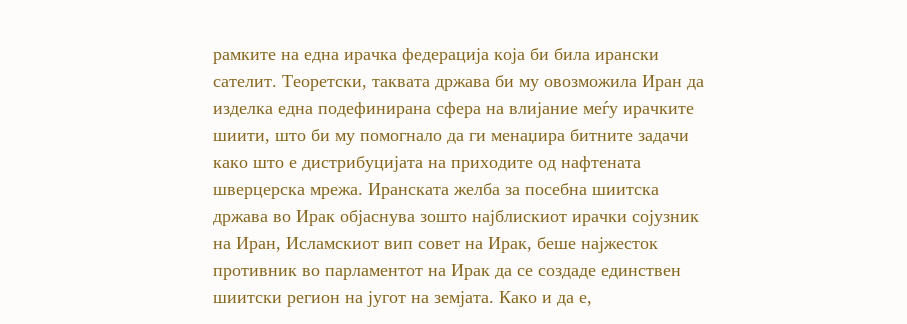рамките на една ирачка федерација која би била ирански сателит. Теоретски, таквата држава би му овозможила Иран да изделка една подефинирана сфера на влијание меѓу ирачките шиити, што би му помогнало да ги менаџира битните задачи како што е дистрибуцијата на приходите од нафтената шверцерска мрежа. Иранската желба за посебна шиитска држава во Ирак објаснува зошто најблискиот ирачки сојузник на Иран, Исламскиот вип совет на Ирак, беше најжесток противник во парламентот на Ирак да се создаде единствен шиитски регион на југот на земјата. Како и да е,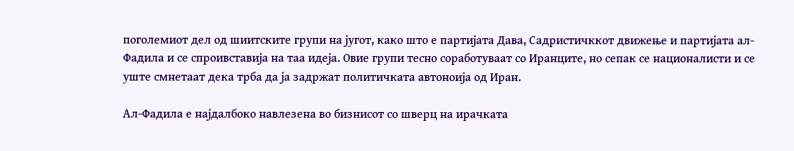поголемиот дел од шиитските групи на југот, како што е партијата Дава, Садристичккот движење и партијата ал-Фадила и се спроивставија на таа идеја. Овие групи тесно соработуваат со Иранците, но сепак се националисти и се уште смнетаат дека трба да ја задржат политичката автоноија од Иран.

Ал-Фадила е најдалбоко навлезена во бизнисот со шверц на ирачката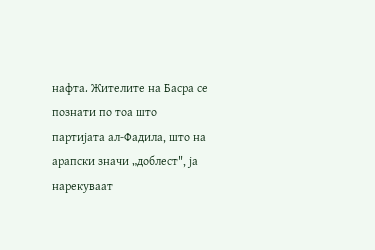нафта. Жителите на Басра се познати по тоа што партијата ал-Фадила, што на арапски значи „доблест", ја нарекуваат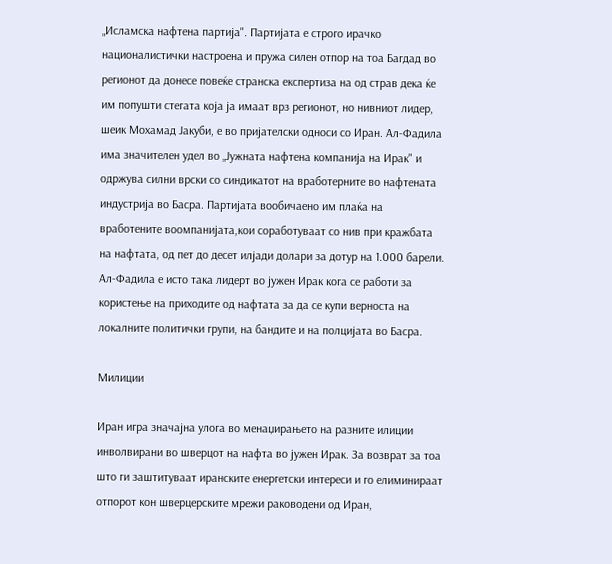„Исламска нафтена партија". Партијата е строго ирачко националистички настроена и пружа силен отпор на тоа Багдад во регионот да донесе повеќе странска експертиза на од страв дека ќе им попушти стегата која ја имаат врз регионот, но нивниот лидер, шеик Мохамад Јакуби, е во пријателски односи со Иран. Ал-Фадила има значителен удел во „Јужната нафтена компанија на Ирак" и одржува силни врски со синдикатот на вработерните во нафтената индустрија во Басра. Партијата вообичаено им плаќа на вработените воомпанијата,кои соработуваат со нив при кражбата на нафтата, од пет до десет илјади долари за дотур на 1.000 барели. Ал-Фадила е исто така лидерт во јужен Ирак кога се работи за користење на приходите од нафтата за да се купи верноста на локалните политички групи, на бандите и на полцијата во Басра.

Милиции

Иран игра значајна улога во менаџирањето на разните илиции инволвирани во шверцот на нафта во јужен Ирак. За возврат за тоа што ги заштитуваат иранските енергетски интереси и го елиминираат отпорот кон шверцерските мрежи раководени од Иран,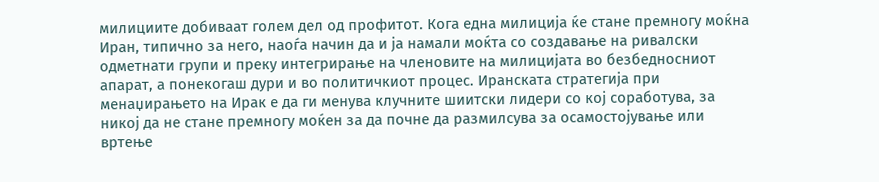милициите добиваат голем дел од профитот. Кога една милиција ќе стане премногу моќна Иран, типично за него, наоѓа начин да и ја намали моќта со создавање на ривалски одметнати групи и преку интегрирање на членовите на милицијата во безбедносниот апарат, а понекогаш дури и во политичкиот процес. Иранската стратегија при менаџирањето на Ирак е да ги менува клучните шиитски лидери со кој соработува, за никој да не стане премногу моќен за да почне да размилсува за осамостојување или вртење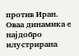против Иран. Оваа динамика е најдобро илустрирана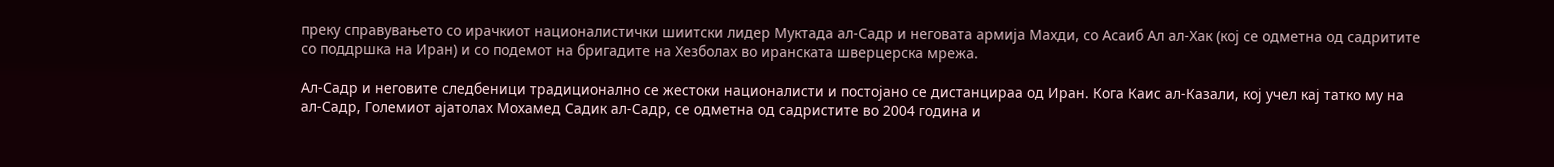преку справувањето со ирачкиот националистички шиитски лидер Муктада ал-Садр и неговата армија Махди, со Асаиб Ал ал-Хак (кој се одметна од садритите со поддршка на Иран) и со подемот на бригадите на Хезболах во иранската шверцерска мрежа.

Ал-Садр и неговите следбеници традиционално се жестоки националисти и постојано се дистанцираа од Иран. Кога Каис ал-Казали, кој учел кај татко му на ал-Садр, Големиот ајатолах Мохамед Садик ал-Садр, се одметна од садристите во 2004 година и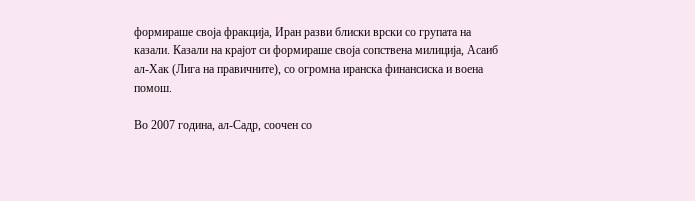формираше своја фракција, Иран разви блиски врски со групата на казали. Казали на крајот си формираше своја сопствена милиција, Асаиб ал-Хак (Лига на правичните), со огромна иранска финансиска и воена помош.

Во 2007 година, ал-Садр, соочен со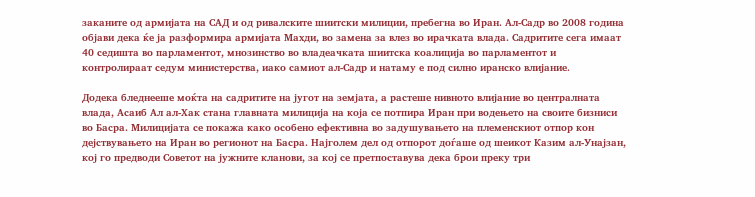заканите од армијата на САД и од ривалските шиитски милиции, пребегна во Иран. Ал-Садр во 2008 година објави дека ќе ја разформира армијата Махди, во замена за влез во ирачката влада. Садритите сега имаат 40 седишта во парламентот, мнозинство во владеачката шиитска коалиција во парламентот и контролираат седум министерства, иако самиот ал-Садр и натаму е под силно иранско влијание.

Додека бледнееше моќта на садритите на југот на земјата, а растеше нивното влијание во централната влада, Асаиб Ал ал-Хак стана главната милиција на која се потпира Иран при водењето на своите бизниси во Басра. Милицијата се покажа како особено ефективна во задушувањето на племенскиот отпор кон дејствувањето на Иран во регионот на Басра. Најголем дел од отпорот доѓаше од шеикот Казим ал-Унајзан, кој го предводи Советот на јужните кланови, за кој се претпоставува дека брои преку три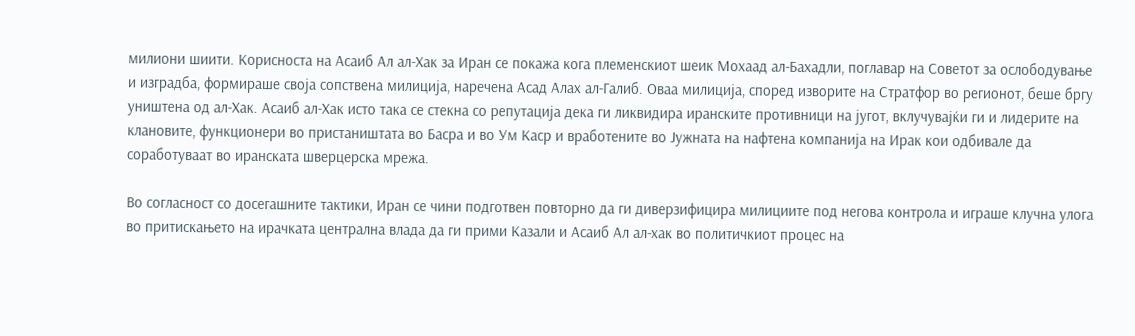милиони шиити. Корисноста на Асаиб Ал ал-Хак за Иран се покажа кога племенскиот шеик Мохаад ал-Бахадли, поглавар на Советот за ослободување и изградба, формираше своја сопствена милиција, наречена Асад Алах ал-Галиб. Оваа милиција, според изворите на Стратфор во регионот, беше бргу уништена од ал-Хак. Асаиб ал-Хак исто така се стекна со репутација дека ги ликвидира иранските противници на југот, вклучувајќи ги и лидерите на клановите, функционери во пристаништата во Басра и во Ум Каср и вработените во Јужната на нафтена компанија на Ирак кои одбивале да соработуваат во иранската шверцерска мрежа.

Во согласност со досегашните тактики, Иран се чини подготвен повторно да ги диверзифицира милициите под негова контрола и играше клучна улога во притискањето на ирачката централна влада да ги прими Казали и Асаиб Ал ал-хак во политичкиот процес на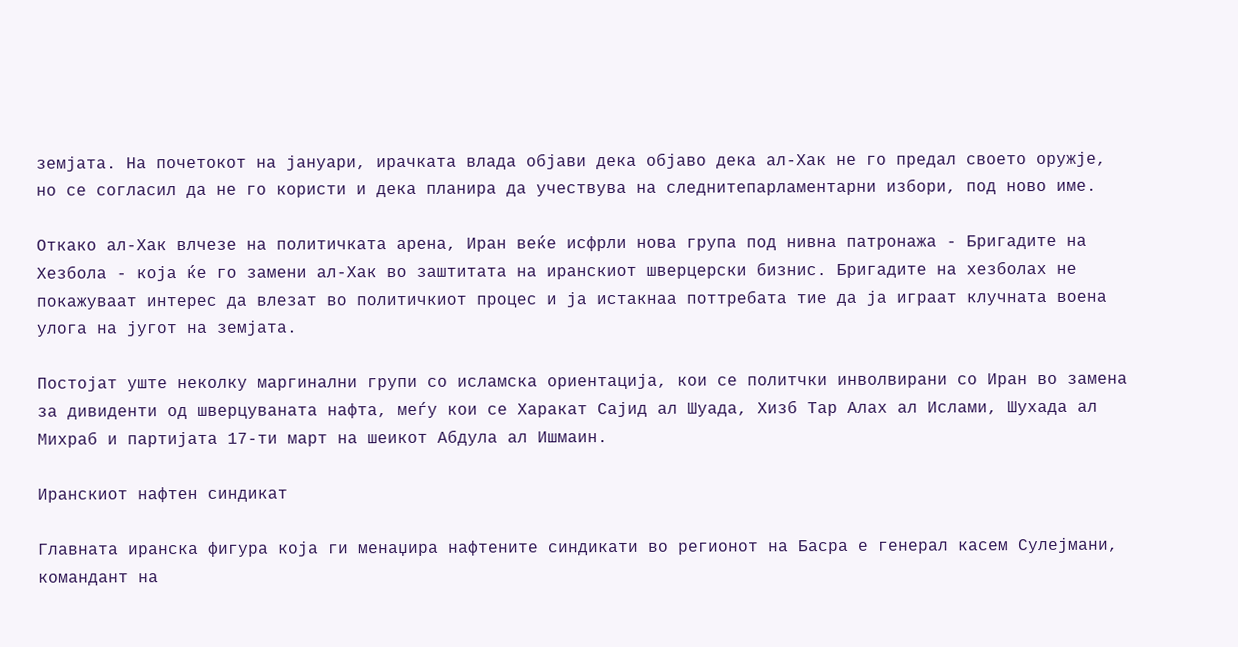земјата. На почетокот на јануари, ирачката влада објави дека објаво дека ал-Хак не го предал своето оружје, но се согласил да не го користи и дека планира да учествува на следнитепарламентарни избори, под ново име.

Откако ал-Хак влчезе на политичката арена, Иран веќе исфрли нова група под нивна патронажа - Бригадите на Хезбола - која ќе го замени ал-Хак во заштитата на иранскиот шверцерски бизнис. Бригадите на хезболах не покажуваат интерес да влезат во политичкиот процес и ја истакнаа поттребата тие да ја играат клучната воена улога на југот на земјата.

Постојат уште неколку маргинални групи со исламска ориентација, кои се политчки инволвирани со Иран во замена за дивиденти од шверцуваната нафта, меѓу кои се Харакат Сајид ал Шуада, Хизб Тар Алах ал Ислами, Шухада ал Михраб и партијата 17-ти март на шеикот Абдула ал Ишмаин.

Иранскиот нафтен синдикат

Главната иранска фигура која ги менаџира нафтените синдикати во регионот на Басра е генерал касем Сулејмани, командант на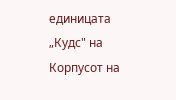единицата „Кудс" на Корпусот на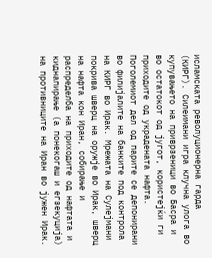исламската револуционерна гарда (КИРГ). Силеимани игра клучна улога во купувањето на приврзеници во Басра и во остатокот од југот, користејќи ги приходите од украдената нафта. Поголемиот дел од парите се депонирани во филијалите на банките под контрола на КИРГ во Ирак. Мрежата на Сулејмани покрива шверц на оружје во Ирак, шверц на нафта кон Иран, собирање и распределба на приходите од нафтата и киднапирање (а понекогаш и егзекуција) на противниците на Иран во јужен Ирак.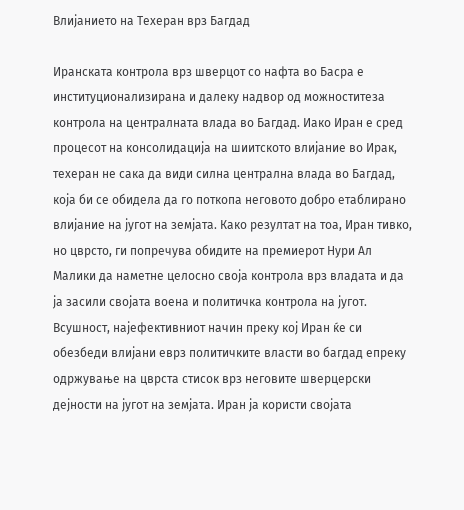Влијанието на Техеран врз Багдад

Иранската контрола врз шверцот со нафта во Басра е институционализирана и далеку надвор од можноститеза контрола на централната влада во Багдад. Иако Иран е сред процесот на консолидација на шиитското влијание во Ирак, техеран не сака да види силна централна влада во Багдад, која би се обидела да го поткопа неговото добро етаблирано влијание на југот на земјата. Како резултат на тоа, Иран тивко, но цврсто, ги попречува обидите на премиерот Нури Ал Малики да наметне целосно своја контрола врз владата и да ја засили својата воена и политичка контрола на југот. Всушност, најефективниот начин преку кој Иран ќе си обезбеди влијани еврз политичките власти во багдад епреку одржување на цврста стисок врз неговите шверцерски дејности на југот на земјата. Иран ја користи својата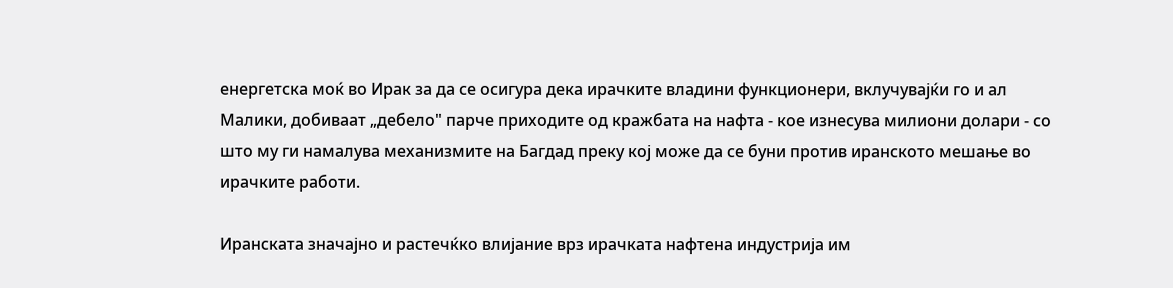енергетска моќ во Ирак за да се осигура дека ирачките владини функционери, вклучувајќи го и ал Малики, добиваат „дебело" парче приходите од кражбата на нафта - кое изнесува милиони долари - со што му ги намалува механизмите на Багдад преку кој може да се буни против иранското мешање во ирачките работи.

Иранската значајно и растечќко влијание врз ирачката нафтена индустрија им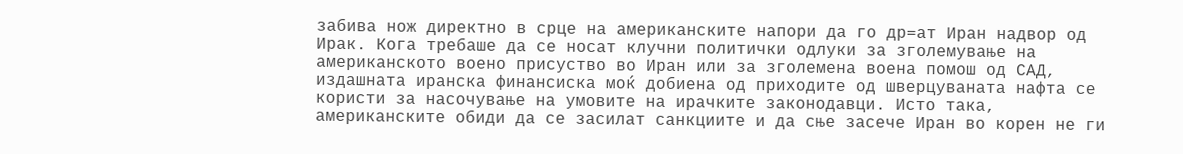забива нож директно в срце на американските напори да го др=ат Иран надвор од Ирак. Кога требаше да се носат клучни политички одлуки за зголемување на американското воено присуство во Иран или за зголемена воена помош од САД, издашната иранска финансиска моќ добиена од приходите од шверцуваната нафта се користи за насочување на умовите на ирачките законодавци. Исто така, американските обиди да се засилат санкциите и да сње засече Иран во корен не ги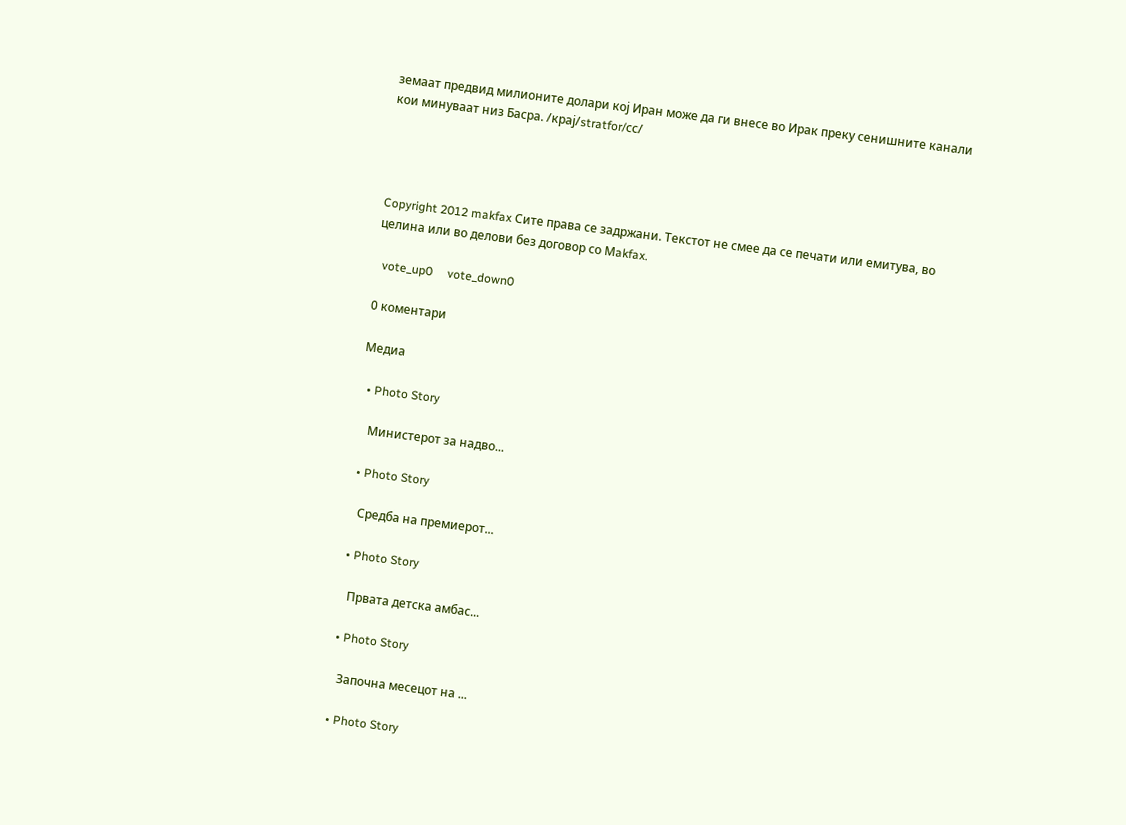земаат предвид милионите долари кој Иран може да ги внесе во Ирак преку сенишните канали кои минуваат низ Басра. /крај/stratfor/сс/




Copyright 2012 makfax Сите права се задржани. Текстот не смее да се печати или емитува, во целина или во делови без договор со Мakfax.

  vote_up0     vote_down0

0 коментари

Медиа

  • Photo Story

    Министерот за надво...

  • Photo Story

    Средба на премиерот...

  • Photo Story

    Првата детска амбас...

  • Photo Story

    Започна месецот на ...

  • Photo Story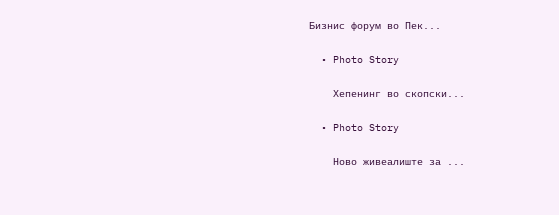Бизнис форум во Пек...

  • Photo Story

    Хепенинг во скопски...

  • Photo Story

    Ново живеалиште за ...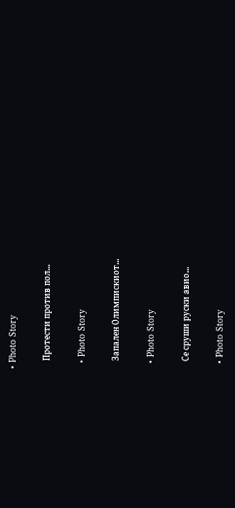• Photo Story

    Протести против пол...

  • Photo Story

    Запален Олимпискиот...

  • Photo Story

    Се сруши руски авио...

  • Photo Story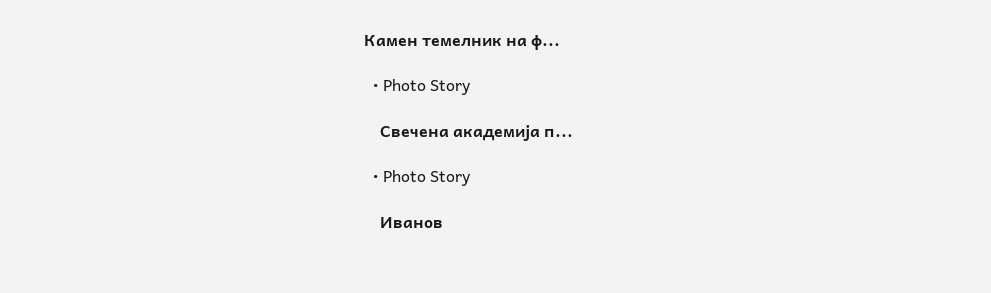Камен темелник на ф...

  • Photo Story

    Свечена академија п...

  • Photo Story

    Иванов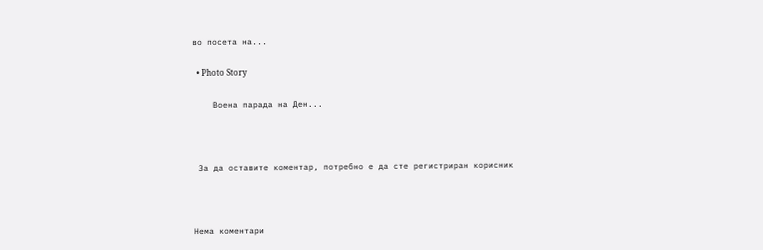во посета на...

  • Photo Story

    Воена парада на Ден...



 За да оставите коментар, потребно е да сте регистриран корисник



Нема коментари